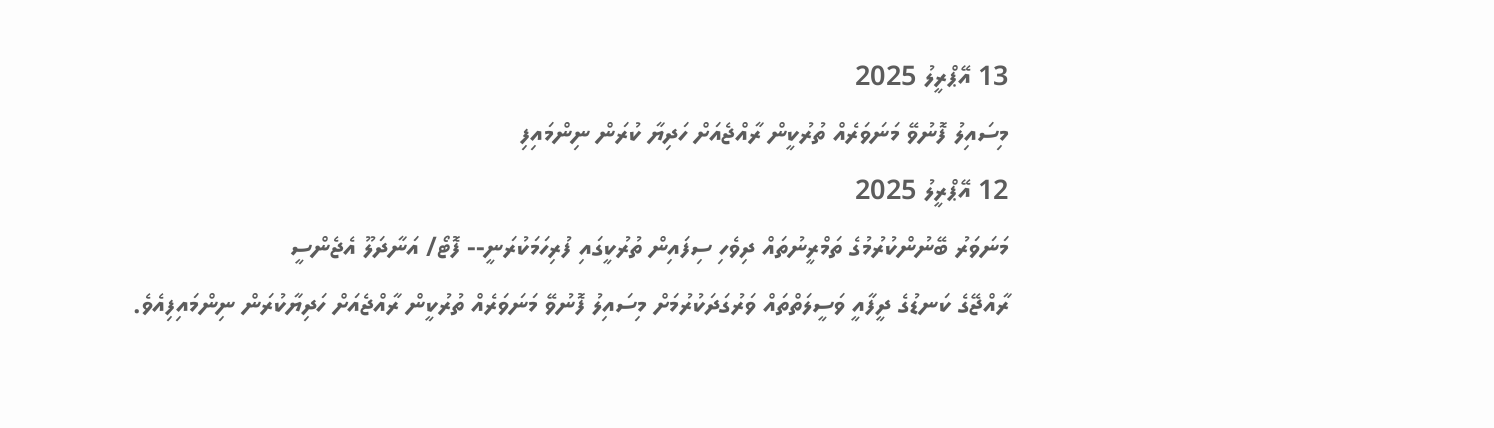13 އޭޕްރީލު 2025
މިސައިލު ފޮނުވޭ މަނަވަރެއް ތުރުކީން ރާއްޖެއަށް ހަދިޔާ ކުރަން ނިންމައިފި
12 އޭޕްރީލު 2025
މަނަވަރު ބޭނުންކުރުމުގެ ތަމްރީނުތައް ދިވެހި ސިފައިން ތުރުކީގައި ފުރިހަމަކުރަނީ-- ފޮޓޯ/ އަނާދަލޫ އެޖެންސީ
ރާއްޖޭގެ ކަނޑުގެ ދީފާއީ ވަސީލަތްތައް ވަރުގަދަކުރުމަށް މިސައިލު ފޮނުވޭ މަނަވަރެއް ތުރުކީން ރާއްޖެއަށް ހަދިޔާކުރަން ނިންމައިފިއެވެ.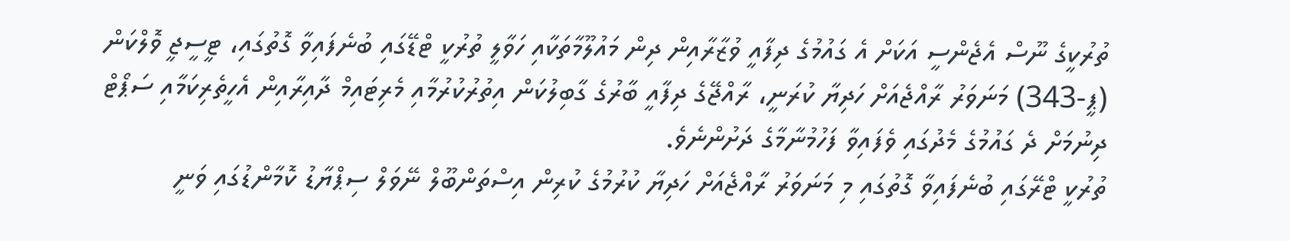ތުރުކީގެ ނޫސް އެޖެންސީ އަކަށް އެ ގައުމުގެ ދިފާއީ ވުޒާރާއިން ދިން މައުލޫމާތަކާއި ހަވާލީ ތުރުކީ ޓްޑޭގައި ބުނެފައިވާ ގޮތުގައި، ޓީސީޖީ ވޮލްކަން (ޕީ-343) މަނަވަރު ރާއްޖެއަށް ހަދިޔާ ކުރަނީ، ރާއްޖޭގެ ދިފާއީ ބާރުގެ ގާބިލުކަން އިތުރުކުރުމާއި މެރިޓައިމް ދާއިރާއިން އެހީތެރިކަމާއި ސަޕޯޓް ދިނުމަށް ދެ ގައުމުގެ މެދުގައި ވެފައިވާ ފަހުމުނާމާގެ ދަށުންނެވެ.
ތުރުކީ ޓްރޭގައި ބުނެފައިވާ ގޮތުގައި މި މަނަވަރު ރާއްޖެއަށް ހަދިޔާ ކުރުމުގެ ކުރިން އިސްތަންބޫލް ނޭވަލް ސިޕްޔާޑު ކޮމާންޑުގައި ވަނީ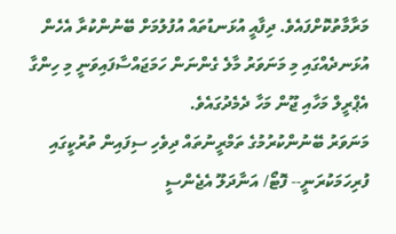މަރާމާތުކޮށްފައެވެ. ދިފާއީ އުޅަނޑުތައް އުފުލުމަށް ބޭނުންކުރާ އެހެން އުޅަނދެއްގައި މި މަނަވަރު މާލެ ގެންނަން ހަމަޖައްސާފައިވަނީ މި ހިންގާ އެޕްރީލް މަހާއި ޖޫން މަހާ ދެމެދުގައެވެ.
މަނަވަރު ބޭނުންކުރުމުގެ ތަމްރީނުތައް ދިވެހި ސިފައިން ތުރުކީގައި ފުރިހަމަކުރަނީ-- ފޮޓޯ/ އަނާދަލޫ އެޖެންސީ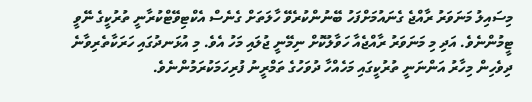މިސައިލު މަނަވަރު ރާއްޖެ ގެނައުމަށްފަހު ބޭނުންކުރެވޭ ހާލަތަށް ގެނެސް އެކްޓިވޭޓްކުރާނީ ތުރުކީގެ ނޭވީ ޓީމުންނެވެ. އަދި މި މަނަވަރު ރާއްޖެއާ ހަވާލުކޮށް ނިމޭނީ ޖުލައި މަހު އެވެ. މި އުޅަނދުގައި ހަރަކާތެރިވާނެ ދިވެހިން މިހާރު އަންނަނީ ތުރުކީގައި މަހެއްހާ ދުވަހުގެ ތަމްރީނު ފުރިހަމަކުރަމުންނެވެ.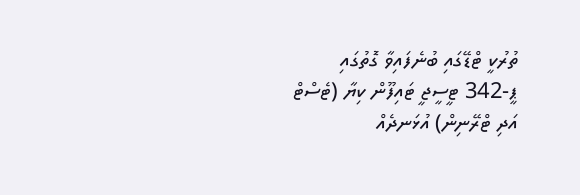ތުރުކީ ޓްޑޭގައި ބުނެފައިވާ ގޮތުގައި ޕީ-342 ޓީސީޖީ ޓައިފޫން ކިޔާ (ޓެސްޓް އަދި ޓްރޭނިން) އުޅަނދެއް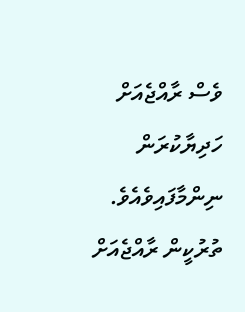ވެސް ރާއްޖެއަށް ހަދިޔާކުރަން ނިންމާފައިވެއެވެ.
ތުރުކީން ރާއްޖެއަށް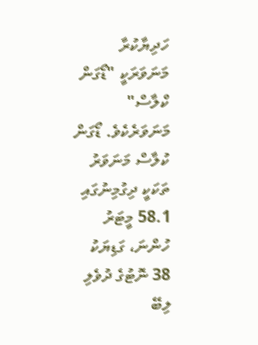ހަދިޔާކުރާ މަނަވަރަކީ "ޑޯގަން ކްލާސް" މަނަވަރެކެވެ. ޑޯގަން ކުލާސް މަނަވަރު ތަކަކީ ދިގުމިނުގައި 58.1 މީޓަރު ހުންނަ، ގަޑިޔަކު 38 ނޮޓުގެ ދުވެލި ލިބޭ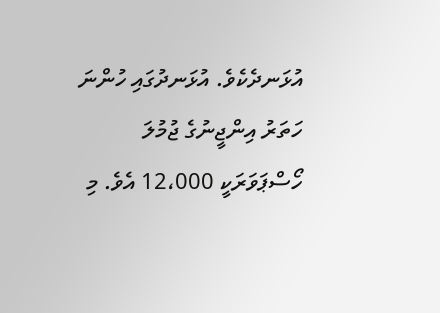އުޅަނދެކެވެ. އުޅަނދުގައި ހުންނަ ހަތަރު އިންޖީނުގެ ޖުމުލަ ހޯސްޕަވަރަކީ 12،000 އެވެ. މި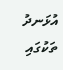އުޅަނދު ތަކުގައި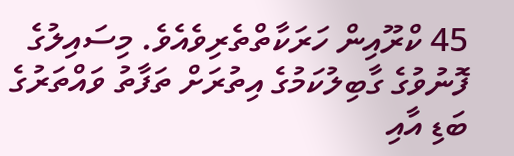45 ކްރޫއިން ހަރަކާތްތެރިވެއެވެ. މިސައިލުގެ ފޮނުވުގެ ގާބިލުކަމުގެ އިތުރަށް ތަފާތު ވައްތަރުގެ ބަޑި އާއި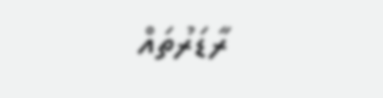ރާޑަރުތައް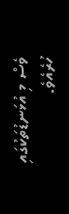ވެސް މި އުޅަނޑުތަކުގައި ހުރެއެވެ.